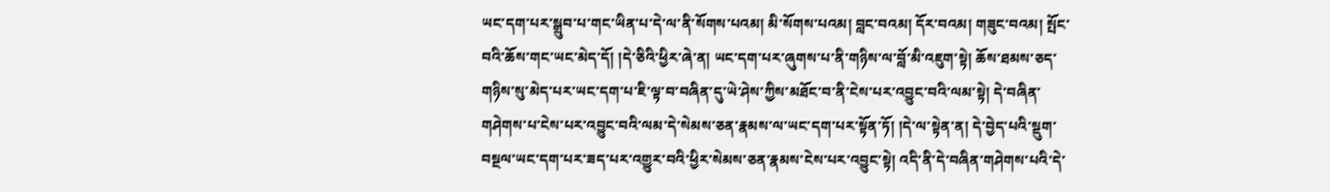ཡང་དག་པར་སྒྲུབ་པ་གང་ཡིན་པ་དེ་ལ་ནི་སོགས་པའམ། མི་སོགས་པའམ། བླང་བའམ། དོར་བའམ། གཟུང་བའམ། སྤོང་བའི་ཆོས་གང་ཡང་མེད་དོ། །དེ་ཅིའི་ཕྱིར་ཞེ་ན། ཡང་དག་པར་ཞུགས་པ་ནི་གཉིས་ལ་བློ་མི་འཇུག་སྟེ། ཆོས་ཐམས་ཅད་གཉིས་སུ་མེད་པར་ཡང་དག་པ་ཇི་ལྟ་བ་བཞིན་དུ་ཡེ་ཤེས་ཀྱིས་མཐོང་བ་ནི་ངེས་པར་འབྱུང་བའི་ལམ་སྟེ། དེ་བཞིན་གཤེགས་པ་ངེས་པར་འབྱུང་བའི་ལམ་དེ་སེམས་ཅན་རྣམས་ལ་ཡང་དག་པར་སྟོན་ཏོ། །དེ་ལ་སྟེན་ན། དེ་བྱེད་པའི་སྡུག་བསྔལ་ཡང་དག་པར་ཟད་པར་འགྱུར་བའི་ཕྱིར་སེམས་ཅན་རྣམས་ངེས་པར་འབྱུང་སྟེ། འདི་ནི་དེ་བཞིན་གཤེགས་པའི་དེ་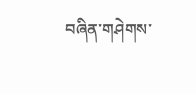བཞིན་གཤེགས་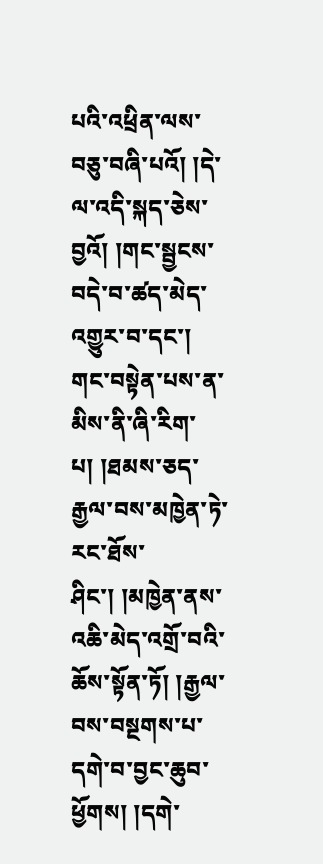པའི་འཕྲིན་ལས་བཅུ་བཞི་པའོ། །དེ་ལ་འདི་སྐད་ཅེས་བྱའོ། །གང་སྦྱངས་བདེ་བ་ཚད་མེད་འགྱུར་བ་དང་། གང་བསྟེན་པས་ན་མིས་ནི་ཞི་རིག་པ། །ཐམས་ཅད་རྒྱལ་བས་མཁྱེན་ཏེ་རང་ཐོས་ཤིང་། །མཁྱེན་ནས་འཆི་མེད་འགྲོ་བའི་ཆོས་སྟོན་ཏོ། །རྒྱལ་བས་བསྔགས་པ་དགེ་བ་བྱང་ཆུབ་ཕྱོགས། །དགེ་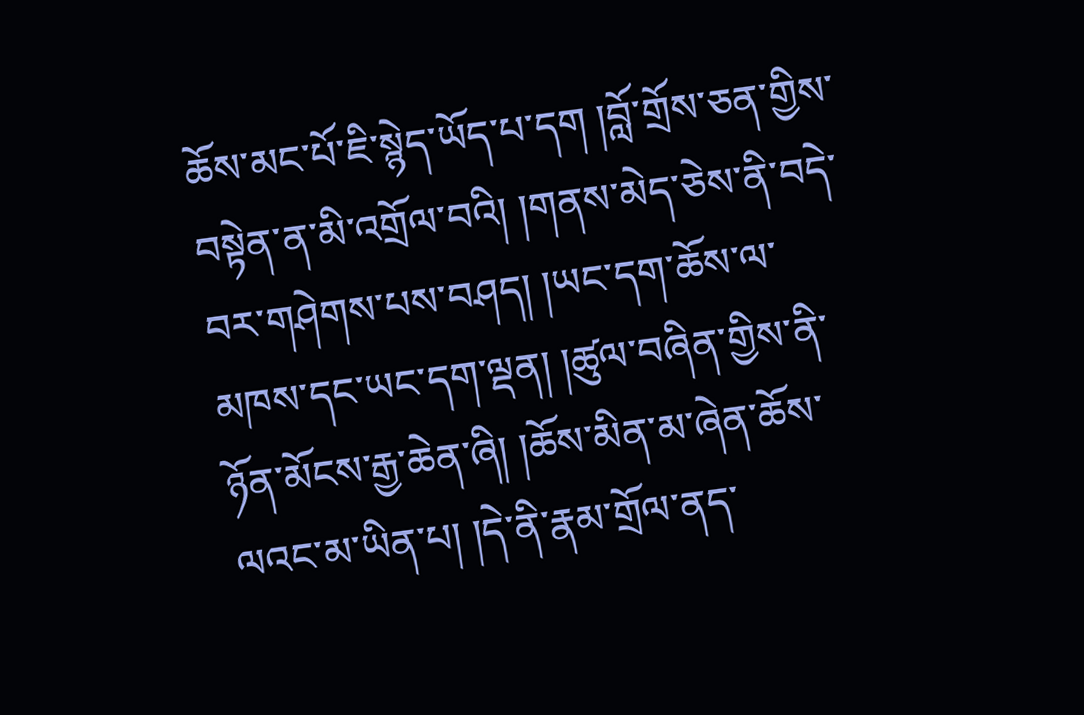ཆོས་མང་པོ་ཇི་སྙེད་ཡོད་པ་དག །བློ་གྲོས་ཅན་གྱིས་བསྟེན་ན་མི་འགྲོལ་བའི། །གནས་མེད་ཅེས་ནི་བདེ་བར་གཤེགས་པས་བཤད། །ཡང་དག་ཆོས་ལ་མཁས་དང་ཡང་དག་ལྡན། །ཚུལ་བཞིན་གྱིས་ནི་ཉོན་མོངས་རྒྱ་ཆེན་ཞི། །ཆོས་མིན་མ་ཞེན་ཆོས་ལའང་མ་ཡིན་པ། །དེ་ནི་རྣམ་གྲོལ་ནད་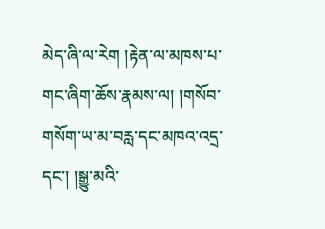མེད་ཞི་ལ་རེག །རྟེན་ལ་མཁས་པ་གང་ཞིག་ཆོས་རྣམས་ལ། །གསོབ་གསོག་ཡ་མ་བརླ་དང་མཁའ་འདྲ་དང་། །སྒྱུ་མའི་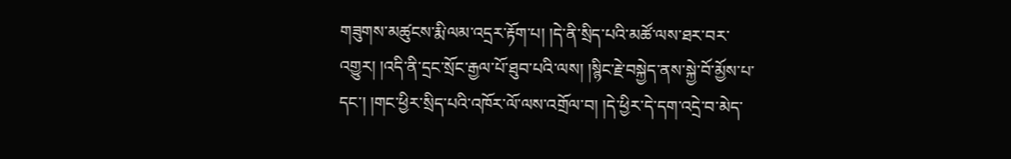གཟུགས་མཚུངས་རྨི་ལམ་འདྲར་རྟོག་པ། །དེ་ནི་སྲིད་པའི་མཚོ་ལས་ཐར་བར་འགྱུར། །འདི་ནི་དྲང་སྲོང་རྒྱལ་པོ་ཐུབ་པའི་ལས། །སྙིང་རྗེ་བསྐྱེད་ནས་སྐྱེ་བོ་མྱོས་པ་དང་། །གང་ཕྱིར་སྲིད་པའི་འཁོར་ལོ་ལས་འགྲོལ་བ། །དེ་ཕྱིར་དེ་དག་འདྲེ་བ་མེད་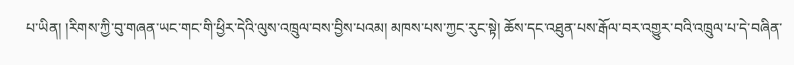པ་ཡིན། །རིགས་ཀྱི་བུ་གཞན་ཡང་གང་གི་ཕྱིར་དེའི་ལུས་འཁྲུལ་བས་བྱིས་པའམ། མཁས་པས་ཀྱང་རུང་སྟེ། ཆོས་དང་འཐུན་པས་རྒོལ་བར་འགྱུར་བའི་འཁྲུལ་པ་དེ་བཞིན་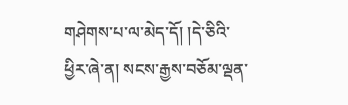གཤེགས་པ་ལ་མེད་དོ། །དེ་ཅིའི་ཕྱིར་ཞེ་ན། སངས་རྒྱས་བཅོམ་ལྡན་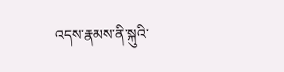འདས་རྣམས་ནི་སྐུའི་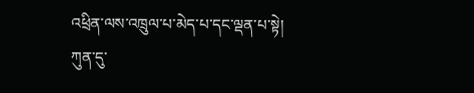འཕྲིན་ལས་འཁྲུལ་པ་མེད་པ་དང་ལྡན་པ་སྟེ། ཀུན་དུ་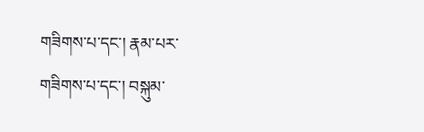གཟིགས་པ་དང་། རྣམ་པར་གཟིགས་པ་དང་། བསྐུམ་